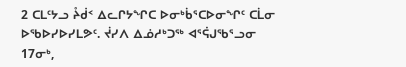2 ᑕᒪᑦᔭᓗ ᔧᑰᑉ ᐃᓚᒋᔭᖏᑕ ᐅᓂᒃᑳᕐᑕᐅᓂᖏᑦ ᑕᒫᓂ ᐅᖃᐅᓯᐅᓯᒪᕗᑦ. ᔫᓯᐱ ᐃᓅᓱᒃᑐᖅ ᐊᕐᕌᒍᖃᕐᓗᓂ 17ᓂᒃ,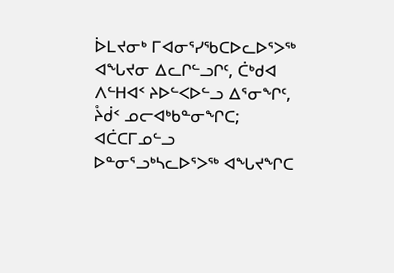ᐆᒪᔪᓂᒃ ᒥᐊᓂᕐᓯᖃᑕᐅᓚᐅᕐᐳᖅ ᐊᖓᔪᓂ ᐃᓚᒋᓪᓗᒋᑦ, ᑖᒃᑯᐊ ᐱᓪᕼᐊᑉ ᔨᐅᓪᐸᐅᓪᓗ ᐃᕐᓂᖏᑦ, ᔧᑰᑉ ᓄᓕᐊᒃᑲᓐᓂᖏᑕ; ᐊᑖᑕᒥᓄᓪᓗ ᐅᓐᓂᕐᓗᒃᓴᓚᐅᕐᐳᖅ ᐊᖓᔪᖏᑕ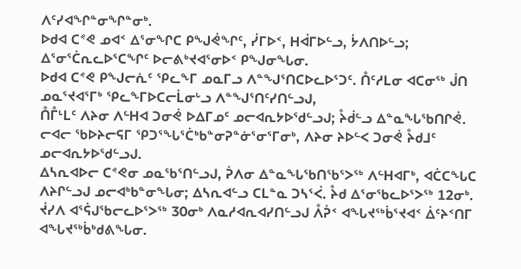ᐱᑦᓯᐊᖏᓐᓂᖏᓐᓂᒃ.
ᐅᑯᐊ ᑕᕝᕙ ᓄᐊᑉ ᐃᕐᓂᖏᑕ ᑭᖑᕚᖏᑦ, ᓰᒥᐅᑉ, ᕼᐋᒥᐅᓪᓗ, ᔮᐱᑎᐅᓪᓗ; ᐃᕐᓂᕐᑖᕆᓚᐅᕐᑕᖏᑦ ᐅᓕᕕᒃᔪᐊᕐᓂᐅᑉ ᑭᖑᓂᖓᓂ.
ᐅᑯᐊ ᑕᕝᕙ ᑭᖑᓕᕇᑦ ᕿᓚᖕᒥ ᓄᓇᒥᓗ ᐱᓐᖑᕐᑎᑕᐅᓚᐅᕐᑐᑦ. ᑍᑦᓱᒪᓂ ᐊᑕᓂᖅ ᒎᑎ ᓄᓇᕐᔪᐊᕐᒥᒃ ᕿᓚᖕᒥᐅᑕᓕᒫᓂᒡᓗ ᐱᓐᖑᕐᑎᑦᓯᑎᓪᓗᒍ,
ᑍᒤᒻᒪᑦ ᐱᔨᓂ ᐱᓪᕼᐊ ᑐᓂᕚ ᐅᐃᒥᓄᑦ ᓄᓕᐊᕆᔭᐅᖁᓪᓗᒍ; ᔧᑰᓪᓗ ᐃᓐᓇᖓᖃᑎᒋᕚ.
ᓕᐊᓕ ᖃᐅᔨᓕᕋᒥ ᕿᑐᕐᖓᕐᑖᒃᑲᓐᓂᕈᓐᓃᕐᓂᕐᒥᓂᒃ, ᐱᔨᓂ ᔨᐅᓪᐸ ᑐᓂᕚ ᔧᑯᒧᑦ ᓄᓕᐊᕆᔭᐅᖁᓪᓗᒍ.
ᐃᓴᕆᐊᐅᓕ ᑕᕝᕙᓂ ᓄᓇᖃᕐᑎᓪᓗᒍ, ᕉᐱᓂ ᐃᓐᓇᖓᖃᑎᖃᕐᐳᖅ ᐱᓪᕼᐊᒥᒃ, ᐊᑖᑕᖓᑕ ᐱᔨᒋᓪᓗᒍ ᓄᓕᐊᒃᑲᓐᓂᖓᓂ; ᐃᓴᕆᐊᓪᓗ ᑕᒪᓐᓇ ᑐᓴᕐᐹ. ᔧᑯ ᐃᕐᓂᖃᓚᐅᕐᐳᖅ 12ᓂᒃ.
ᔫᓯᐱ ᐊᕐᕌᒍᖃᓕᓚᐅᕐᐳᖅ 30ᓂᒃ ᐱᓇᓱᐊᕆᐊᓯᑎᓪᓗᒍ ᐰᕉᑉ ᐊᖓᔪᖅᑳᕐᔪᐊᑉ ᐄᑦᔨᑉᑎᒥ ᐊᖓᔪᖅᑳᒃᑯᕕᖓᓂ.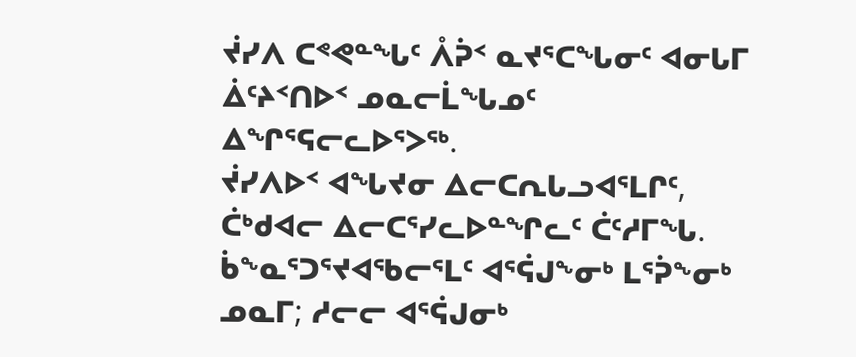ᔫᓯᐱ ᑕᕝᕙᓐᖓᑦ ᐰᕉᑉ ᓇᔪᕐᑕᖓᓂᑦ ᐊᓂᒐᒥ ᐄᑦᔨᑉᑎᐅᑉ ᓄᓇᓕᒫᖓᓄᑦ ᐃᖏᕐᕋᓕᓚᐅᕐᐳᖅ.
ᔫᓯᐱᐅᑉ ᐊᖓᔪᓂ ᐃᓕᑕᕆᒐᓗᐊᕐᒪᒋᑦ, ᑖᒃᑯᐊᓕ ᐃᓕᑕᕐᓯᓚᐅᓐᖏᓚᑦ ᑖᑦᓱᒥᖓ.
ᑳᖕᓇᕐᑐᕐᔪᐊᖃᓕᕐᒪᑦ ᐊᕐᕌᒍᖕᓂᒃ ᒪᕐᕉᖕᓂᒃ ᓄᓇᒥ; ᓱᓕᓕ ᐊᕐᕌᒍᓂᒃ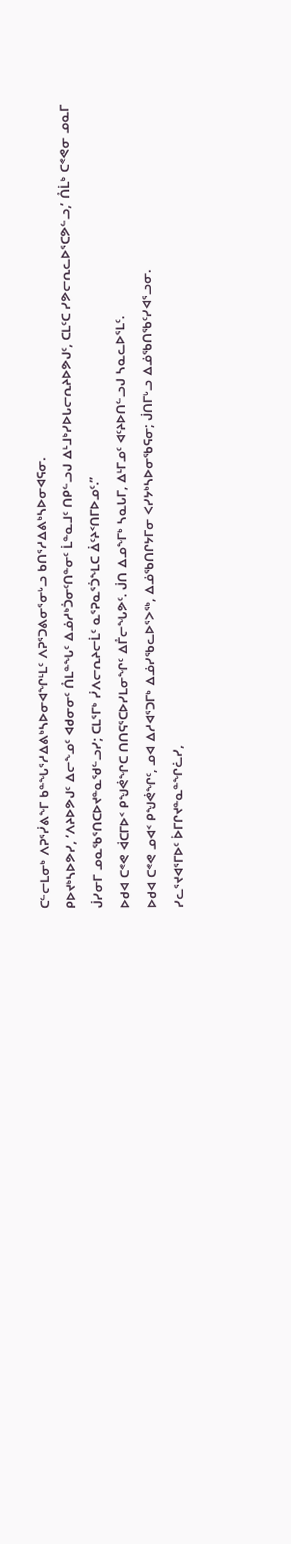ᑕᓪᓕᒪᓂᒃ ᐱᕈᕐᓰᕕᖕᒥ ᑲᓐᖓᕐᓱᐃᕕᒃᓴᐅᓂᐊᖏᒻᒪᑦ ᐱᕈᕐᑐᕕᓂᕐᓂᒡᓗ ᑲᑎᕐᓱᐃᕕᒃᓴᐅᓂᐊᕋᓂ.
ᑭᐅᔪᒃᓴᐅᕗᓯ, ‘ᐱᔨᐅᕗᒍᑦ ᐃᓕᖕᓄᑦ ᐊᑯᓂᓂᑦ ᑍᒪᓐᖓᑦ ᐃᓅᓱᒃᑑᓂᑦᑎᓐᓂᑦ ᒫᓐᓇᒧᑦ ᑎᑭᓪᓗᒍ ᐃᒻᒧᒃᓯᐅᒐᓕᕆᔨᐅᕗᒍᑦ, ᑕᒪᑦᑕ ᓯᕗᓕᕆᓚᐅᕐᑕᕗᓪᓗ,’ ᑍᒫᒃ ᑕᕝᕙᓂ ᓄᓇᒥ ᒎᓯᓂᒥ ᓄᓇᖃᕐᑎᑕᐅᔪᓐᓇᖁᓪᓗᓯ; ᑕᒪᕐᒥᒃ ᓰᐱᓕᕆᔨᓕᒫᑦ ᓇᕐᕈᓇᕐᑑᖕᒪᑕ ᐄᑦᔨᑉᑎᒥᐅᓄᑦ.”
ᐅᑯᐊ ᑕᕝᕙ ᐋᑕᒥᐅᑉ ᑭᖑᕚᖏᑕ ᑎᑎᕋᕐᑕᐅᓯᒪᓂᖏᑦ ᐃᒤᓕᖓᕗᑦ. ᒎᑎ ᐃᓄᖕᒥᒃ ᓴᓇᒐᒥ, ᐃᒻᒥᓄᑦ ᐊᑦᔨᐅᑎᓪᓗᒍ ᓴᓇᓚᐅᕐᒪᑦ.
ᐅᑯᐊ ᑕᕝᕙ ᓄᐊᑉ ᑭᖑᕚᖏᑦ, ᓄᐊ ᐃᓱᐊᕐᑐᒥᒃ ᐃᓅᓯᖃᓚᐅᕐᐳᖅ, ᐃᓅᖃᑎᒋᔭᒥᓂ ᐸᓯᔭᒃᓴᐅᓂᖃᕋᓂ; ᒎᑎᒥᒡᓗ ᐃᓅᖃᑎᖃᑦᓯᐊᕐᓗᓂ.
ᓯᓚᕐᔪᐊᕐᒥᐅᑦ ᐆᒥᒋᔪᓐᓇᓐᖏᓛᓯ,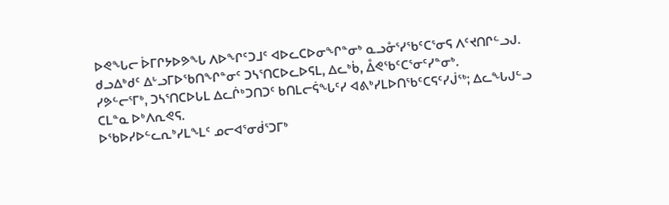ᐅᕙᖓᓕ ᐆᒥᒋᔭᐅᕗᖓ ᐱᐅᖏᑦᑐᒧᑦ ᐊᐅᓚᑕᐅᓂᖏᓐᓂᒃ ᓇᓗᓁᕐᓯᖃᑦᑕᕐᓂᕋ ᐱᑦᔪᑎᒋᓪᓗᒍ.
ᑯᓗᐃᒃᑯᑦ ᐃᒡᓗᒥᐅᖃᑎᖏᓐᓂᑦ ᑐᓴᕐᑎᑕᐅᓚᐅᕋᒪ, ᐃᓚᒃᑳ, ᐂᕙᖃᑦᑕᕐᓂᑦᓯᓐᓂᒃ.
ᓯᕗᓪᓕᕐᒥᒃ, ᑐᓴᕐᑎᑕᐅᒐᒪ ᐃᓚᒌᒃᑐᑎᑐᑦ ᑲᑎᒪᓕᕌᖓᑦᓯ ᐊᕕᒃᓯᒪᐅᑎᖃᑦᑕᕋᑦᓯᒎᖅ; ᐃᓚᖓᒍᓪᓗ ᑕᒪᓐᓇ ᐅᒃᐱᕆᕙᕋ.
ᐅᖃᐅᓯᐅᓪᓚᕆᒃᓯᒪᖕᒪᑦ ᓄᓕᐊᕐᓂᑰᕐᑐᒥᒃ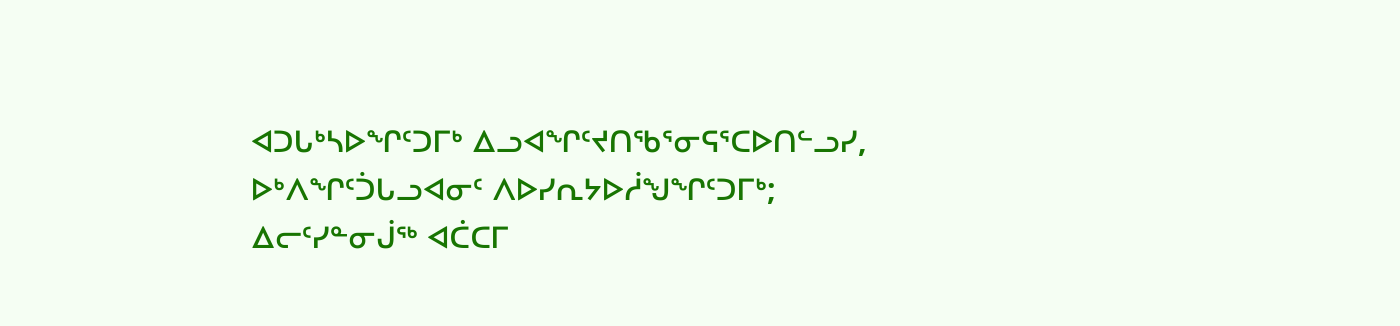ᐊᑐᒐᒃᓴᐅᖏᑦᑐᒥᒃ ᐃᓗᐊᖏᑦᔪᑎᖃᕐᓂᕋᕐᑕᐅᑎᓪᓗᓯ, ᐅᒃᐱᖏᑦᑑᒐᓗᐊᓂᑦ ᐱᐅᓯᕆᔭᐅᓲᖑᖏᑦᑐᒥᒃ; ᐃᓕᑦᓯᓐᓂᒎᖅ ᐊᑖᑕᒥ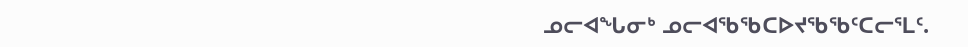ᓄᓕᐊᖓᓂᒃ ᓄᓕᐊᖃᖃᑕᐅᔪᖃᖃᑦᑕᓕᕐᒪᑦ.